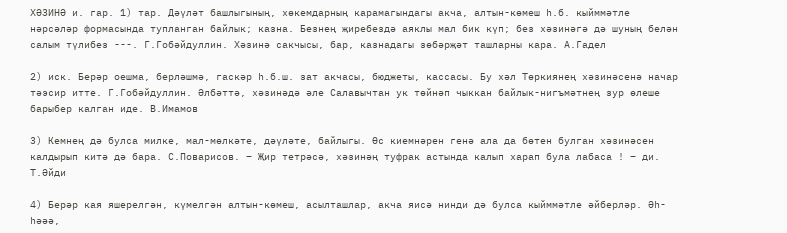ХӘЗИНӘ и. гар. 1) тар. Дәүләт башлыгының, хөкемдарның карамагындагы акча, алтын-көмеш һ.б. кыйммәтле нәрсәләр формасында тупланган байлык; казна. Безнең җиребездә аяклы мал бик күп; без хәзинәгә дә шуның белән салым түлибез ---. Г.Гобәйдуллин. Хәзинә сакчысы, бар, казнадагы зөбәрҗәт ташларны кара. А.Гадел

2) иск. Берәр оешма, берләшмә, гаскәр һ.б.ш. зат акчасы, бюджеты, кассасы. Бу хәл Төркиянең хәзинәсенә начар тәэсир итте. Г.Гобәйдуллин. Әлбәттә, хәзинәдә әле Салавычтан ук төйнәп чыккан байлык-нигъмәтнең зур өлеше барыбер калган иде. В.Имамов

3) Кемнең дә булса милке, мал-мөлкәте, дәүләте, байлыгы. Өс киемнәрен генә ала да бөтен булган хәзинәсен калдырып китә дә бара. С.Поварисов. – Җир тетрәсә, хәзинәң туфрак астында калып харап була лабаса ! – ди. Т.Әйди

4) Берәр кая яшерелгән, күмелгән алтын-көмеш, асылташлар, акча яисә нинди дә булса кыйммәтле әйберләр. Әһ-һәәә,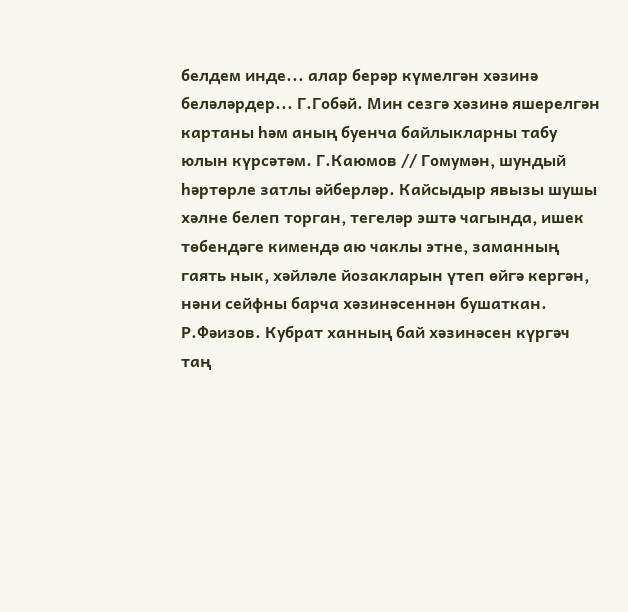белдем инде... алар берәр күмелгән хәзинә беләләрдер... Г.Гобәй. Мин сезгә хәзинә яшерелгән картаны һәм аның буенча байлыкларны табу юлын күрсәтәм. Г.Каюмов // Гомумән, шундый һәртөрле затлы әйберләр. Кайсыдыр явызы шушы хәлне белеп торган, тегеләр эштә чагында, ишек төбендәге кимендә аю чаклы этне, заманның гаять нык, хәйләле йозакларын үтеп өйгә кергән, нәни сейфны барча хәзинәсеннән бушаткан. Р.Фәизов. Кубрат ханның бай хәзинәсен күргәч таң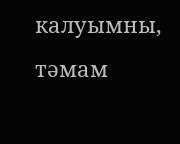калуымны, тәмам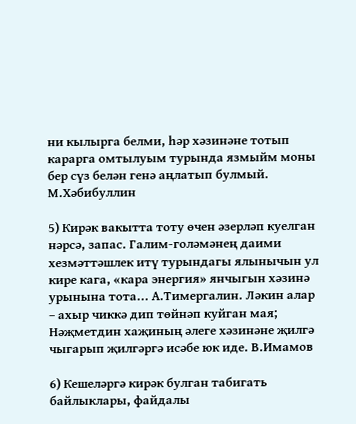ни кылырга белми, һәр хәзинәне тотып карарга омтылуым турында язмыйм моны бер сүз белән генә аңлатып булмый. М.Хәбибуллин

5) Кирәк вакытта тоту өчен әзерләп куелган нәрсә, запас. Галим-голәмәнең даими хезмәттәшлек итү турындагы ялынычын ул кире кага, «кара энергия» янчыгын хәзинә урынына тота... А.Тимергалин. Ләкин алар – ахыр чиккә дип төйнәп куйган мая; Нәҗметдин хаҗиның әлеге хәзинәне җилгә чыгарып җилгәргә исәбе юк иде. В.Имамов

6) Кешеләргә кирәк булган табигать байлыклары, файдалы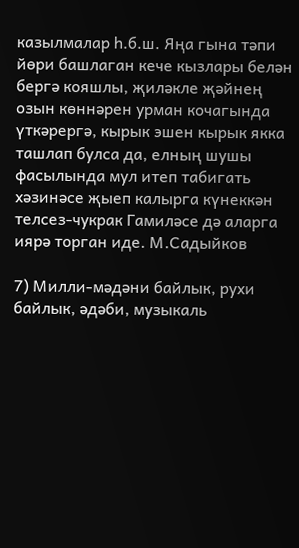казылмалар һ.б.ш. Яңа гына тәпи йөри башлаган кече кызлары белән бергә кояшлы, җиләкле җәйнең озын көннәрен урман кочагында үткәрергә, кырык эшен кырык якка ташлап булса да, елның шушы фасылында мул итеп табигать хәзинәсе җыеп калырга күнеккән телсез-чукрак Гамиләсе дә аларга иярә торган иде. М.Садыйков

7) Милли-мәдәни байлык, рухи байлык, әдәби, музыкаль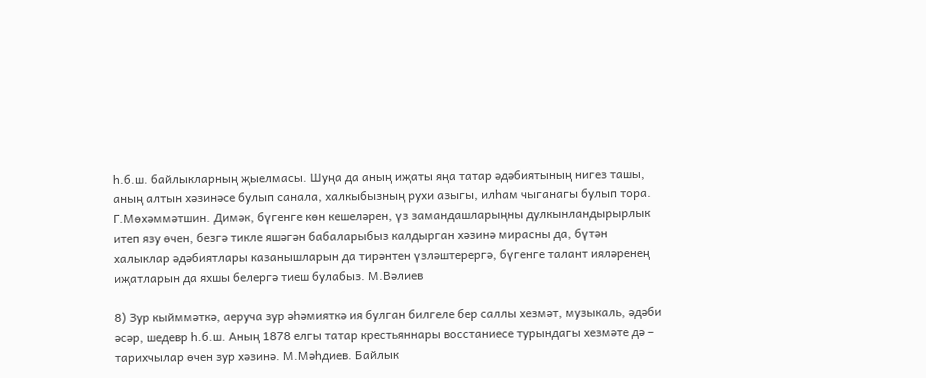һ.б.ш. байлыкларның җыелмасы. Шуңа да аның иҗаты яңа татар әдәбиятының нигез ташы, аның алтын хәзинәсе булып санала, халкыбызның рухи азыгы, илһам чыганагы булып тора. Г.Мөхәммәтшин. Димәк, бүгенге көн кешеләрен, үз замандашларыңны дулкынландырырлык итеп язу өчен, безгә тикле яшәгән бабаларыбыз калдырган хәзинә мирасны да, бүтән халыклар әдәбиятлары казанышларын да тирәнтен үзләштерергә, бүгенге талант ияләренең иҗатларын да яхшы белергә тиеш булабыз. М.Вәлиев

8) Зур кыйммәткә, аеруча зур әһәмияткә ия булган билгеле бер саллы хезмәт, музыкаль, әдәби әсәр, шедевр һ.б.ш. Аның 1878 елгы татар крестьяннары восстаниесе турындагы хезмәте дә – тарихчылар өчен зур хәзинә. М.Мәһдиев. Байлык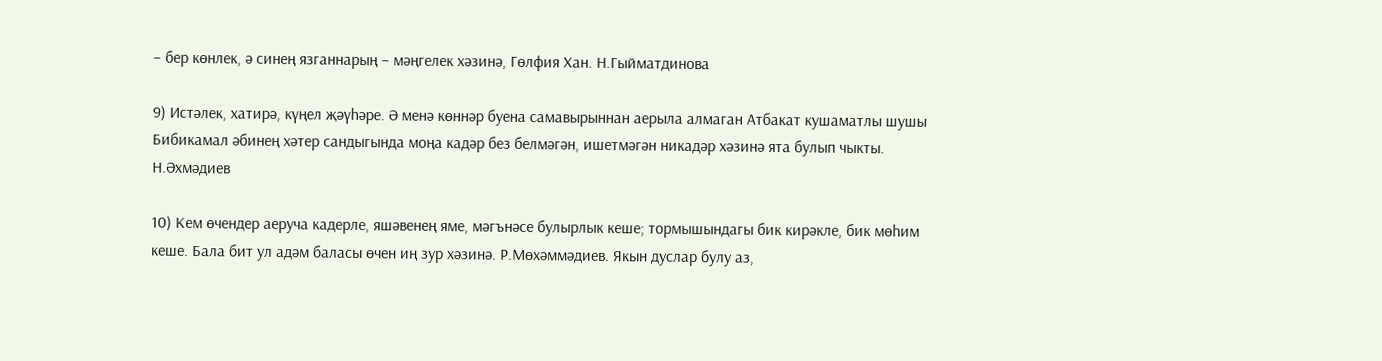– бер көнлек, ә синең язганнарың – мәңгелек хәзинә, Гөлфия Хан. Н.Гыйматдинова

9) Истәлек, хатирә, күңел җәүһәре. Ә менә көннәр буена самавырыннан аерыла алмаган Атбакат кушаматлы шушы Бибикамал әбинең хәтер сандыгында моңа кадәр без белмәгән, ишетмәгән никадәр хәзинә ята булып чыкты. Н.Әхмәдиев

10) Кем өчендер аеруча кадерле, яшәвенең яме, мәгънәсе булырлык кеше; тормышындагы бик кирәкле, бик мөһим кеше. Бала бит ул адәм баласы өчен иң зур хәзинә. Р.Мөхәммәдиев. Якын дуслар булу аз,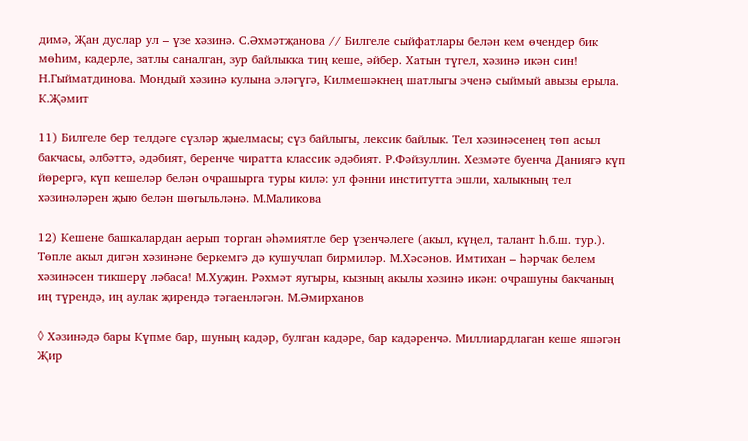димә, Җан дуслар ул – үзе хәзинә. С.Әхмәтҗанова // Билгеле сыйфатлары белән кем өчендер бик мөһим, кадерле, затлы саналган, зур байлыкка тиң кеше, әйбер. Хатын түгел, хәзинә икән син! Н.Гыйматдинова. Мондый хәзинә кулына эләгүгә, Килмешәкнең шатлыгы эченә сыймый авызы ерыла. К.Җәмит

11) Билгеле бер телдәге сүзләр җыелмасы; сүз байлыгы, лексик байлык. Тел хәзинәсенең төп асыл бакчасы, әлбәттә, әдәбият, беренче чиратта классик әдәбият. Р.Фәйзуллин. Хезмәте буенча Даниягә күп йөрергә, күп кешеләр белән очрашырга туры килә: ул фәнни институтта эшли, халыкның тел хәзинәләрен җыю белән шөгыльләнә. М.Маликова

12) Кешене башкалардан аерып торган әһәмиятле бер үзенчәлеге (акыл, күңел, талант һ.б.ш. тур.). Төпле акыл дигән хәзинәне беркемгә дә кушучлап бирмиләр. М.Хәсәнов. Имтихан – һәрчак белем хәзинәсен тикшерү ләбаса! М.Хуҗин. Рәхмәт яугыры, кызның акылы хәзинә икән: очрашуны бакчаның иң түрендә, иң аулак җирендә тәгаенләгән. М.Әмирханов

◊ Хәзинәдә бары Күпме бар, шуның кадәр, булган кадәре, бар кадәренчә. Миллиардлаган кеше яшәгән Җир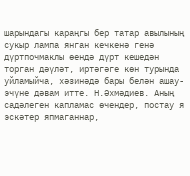шарындагы караңгы бер татар авылының сукыр лампа янган кечкенә генә дүртпочмаклы өендә дүрт кешедән торган дәүләт, иртәгәге көн турында уйламыйча, хәзинәдә бары белән ашау-эчүне дәвам итте. Н.Әхмәдиев. Аның садәлеген капламас өчендер, постау я эскәтер япмаганнар,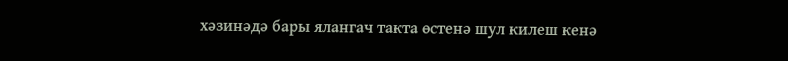хәзинәдә бары ялангач такта өстенә шул килеш кенә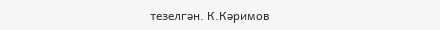тезелгән. К.Кәримов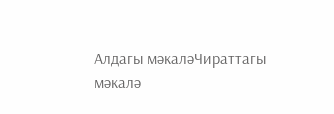Алдагы мәкаләЧираттагы мәкалә